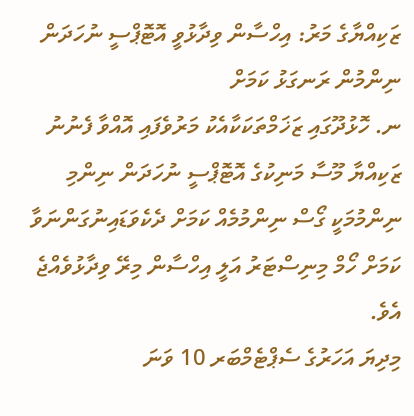ޒަކިއްޔާގެ މަރު: އިހްސާން ވިދާޅުވީ އޮޓޮޕްސީ ނުހަދަން ނިންމުން ރަނގަޅު ކަމަށް
ނ. ހޮޅުދޫގައި ޒަޚަމްތަކަކާއެކު މަރުވެފައި އޮއްވާ ފެނުނު ޒަކިއްޔާ މޫސާ މަނިކުގެ އޮޓޮޕްސީ ނުހަދަން ނިންމި ނިންމުމަކީ ގޯސް ނިންމުމެއް ކަމަށް ދެކެވަޑައިނުގަންނަވާ ކަމަށް ހޯމް މިނިސްޓަރު އަލީ އިހްސާން މިރޭ ވިދާޅުވެއްޖެ އެވެ.
މިދިޔަ އަހަރުގެ ސެޕްޓެމްބަރ 10 ވަނަ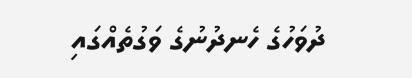ދުވަހުގެ ހެނދުނުގެ ވަގުތެއްގައި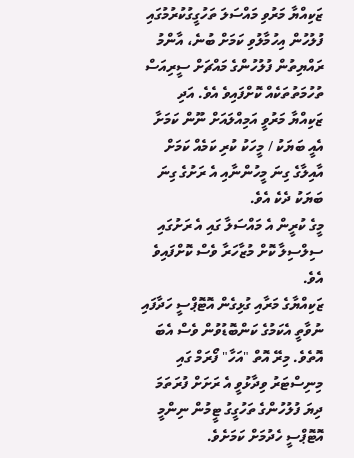ޒަކިއްޔާ މަރުވި މައްސަލަ ތަހުގީގުކުރުމުގައި ފުލުހުން އިހުމާލުވި ކަމަށް ބުނެ، އާންމު ރައްޔިތުން ފުލުހުންގެ މައްޗަށް ސީރިއަސް ތުހުމަތުތަކެއް ކޮށްފައިވެ އެވެ. އަދި ޒަކިއްޔާ މަރުވީ އަމިއްލައަށް ނޫން ކަމަށާ އެއީ ބަޔަކު / މީހަކު ކުރި ކަމެއް ކަމަށް އާއިލާގެ ގިނަ މީހުންނާއި އެ ރަށުގެ ގިނަ ބަޔަކު ދެކެ އެވެ.
މީގެ ކުރީން އެ މައްސަލާ ގައި އެ ރަށުގައި ސިލްސިލާ ކޮށް މުޒާހަރާ ވެސް ކޮށްފައިވެ އެވެ.
ޒަކިއްޔާގެ މަރާއި ގުޅިގެން އޮޓޮޕްސީ ހަދާފައި ނުވާތީ އެކަމުގެ ކަންބޮޑުވުން ވެސް އެބަ އޮތެވެ. މިރޭ އޮތް "އަހާ" ފޯރަމް ގައި މިނިސްޓަރު ވިދާޅުވީ އެ ރަށަށް ފުރަތަމަ ދިޔަ ފުލުހުންގެ ތަހުގީގު ޓީމުން ނިންމީ އޮޓޮޕްސީ ހެދުމަށް ކަމަށެވެ.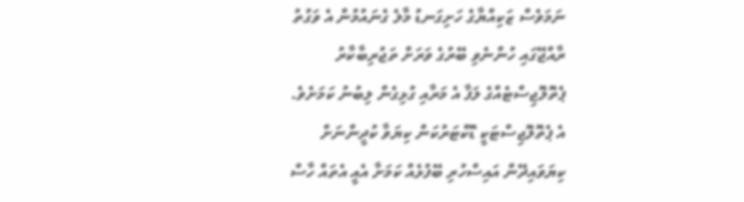ނަމަވެސް ޒަކިއްޔާގެ ހަށިގަނޑު މާލެ ގެނައުމުން އެ ވަގުތު ރާއްޖޭގައި ހުންނެވި ބޭރުގެ ވަރަށް ތަޖުރިބާކާރު ޕެތޮލޮޖިސްޓެއްގެ ލަފާ އެ މަރާއި ގުޅިގެން ލިބުނު ކަމަށެވެ.
އެ ޕެތޮލޮޖިސްޓަކީ ޑޮކްޓަރުކަން ކިޔަވާ ކުދީންނަށް ކިޔަވައިދޭން އައިސްހުރި ބޭފުޅެއް ކަމަށާ އެއީ އެތައް ހާސް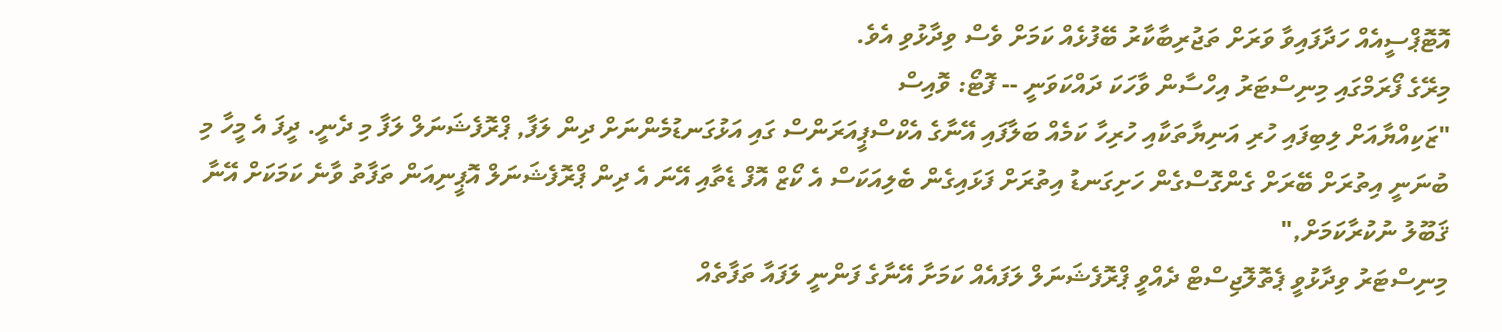އޮޓޮޕްސީއެއް ހަދާފައިވާ ވަރަށް ތަޖުރިބާކާރު ބޭފުޅެއް ކަމަށް ވެސް ވިދާޅުވި އެވެ.
މިރޭގެ ފޯރަމްގައި މިނިސްޓަރު އިހްސާން ވާހަކަ ދައްކަވަނީ -- ފޮޓޯ: ވޮއިސް
"ޒަކިއްޔާއަށް ލިބިފައި ހުރި އަނިޔާތަކާއި ހުރިހާ ކަމެއް ބަލާފައި އޭނާގެ އެކްސްޕީއަރަންސް ގައި އަޅުގަނޑުމެންނަށް ދިން ލަފާ, ޕްރޮފެޝަނަލް ލަފާ މި ދެނީ. ދީފަ އެ މީހާ މި ބުނަނީ އިތުރަށް ބޭރަށް ގެންގޮސްގެން ހަށިގަނޑު އިތުރަށް ފަޅައިގެން ބެލިއަކަސް އެ ކޯޒް އޮފް ޑެތާއި އޭނަ އެ ދިން ޕްރޮފެޝަނަލް އޮޕީނިއަން ތަފާތު ވާނެ ކަމަކަށް އޭނާ ޤަބޫލު ނުކުރާކަމަށް,"
މިނިސްޓަރު ވިދާޅުވީ ޕެތޮލޮޖިސްޓް ދެއްވީ ޕްރޮފެޝަނަލް ލަފައެއް ކަމަށާ އޭނާގެ ފަންނީ ލަފައާ ތަފާތެއް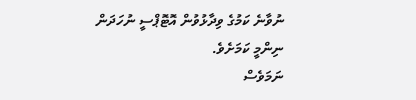ނުވާނެ ކަމުގެ ވިދާޅުވުން އޮޓޮޕްސީ ނުހަދަން ނިންމީ ކަމަށެވެ.
ނަމަވެސް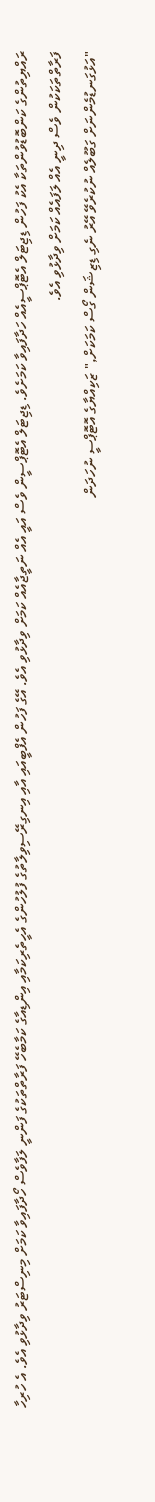ރައްޔިތުންގެ ކަންބޮޑުވުންތަކާ އެކު ފަހުން ޑިޖިޓަލް އެޓޮޕްސީއެއް ހަދާފައިވާ ކަމަށެވެ. ޑިޖިޓަލް އެޓޮޕްސީން ވެސް އައީ އެއް ނަތީޖާއެއް ކަމަށް ވިދާޅުވި އެވެ. އޭގެ ފަހުން އެފްބީއައި އާއި އިނގިރޭސިވިލާތުގެ ފުލުހުންގެ އެހީތެރިކަމާއި އިންޑިއާގެ ކަމާބެހޭ ފަރާތްތަކުގެ ފަންނީ ލަފާވެސް ހޯދާފައިވާ ކަމަށް މިނިސްޓަރު ވިދާޅުވި އެވެ. އެ ހުރިހާ ފަރާތްތަކަކުން ވެސް ދިނީ އެއް ލަފައެއް ކަމަށް ވިދާޅުވި އެވެ.
"އަޅުގަނޑުމެންނަށް ގަބޫލެއް ނުކުރެވޭ އޭރު ނެގި ޑިޒިޝަން ގޯސް ކަމަކަށް," ޒަކިއްޔާގެ އޮޓޮޕްސީ ނުހަދަން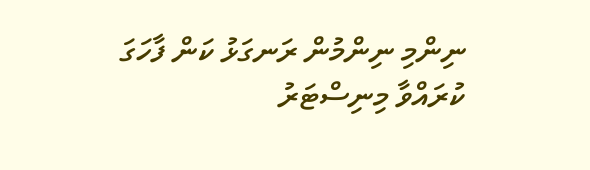ނިންމި ނިންމުން ރަނގަޅު ކަން ފާހަގަ ކުރައްވާ މިނިސްޓަރު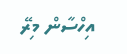އިހްސާން މިރޭ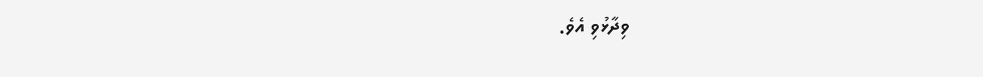ވިދާޅުވި އެވެ.